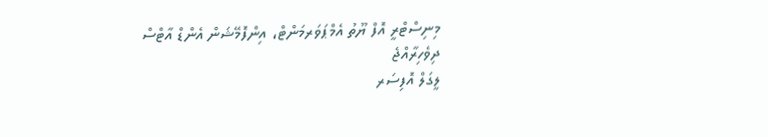މިނިސްޓްރީ އޮފް ޔޫތު އެމްޕަވަރމަންޓް، އިންފޮމޭޝަން އެންޑް އާޓްސް
ދިވެހިރާއްޖެ
ލީގަލް އޮފިސަރ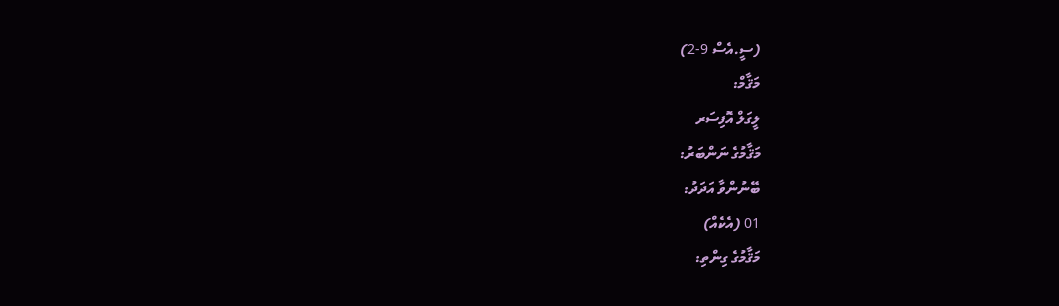(ސީ.އެސް 9-2)
މަޤާމް:
ލީގަލް އޮފިސަރ
މަޤާމުގެ ނަންބަރު:
ބޭނުންވާ އަދަދު:
01 (އެކެއް)
މަޤާމުގެ ގިންތި: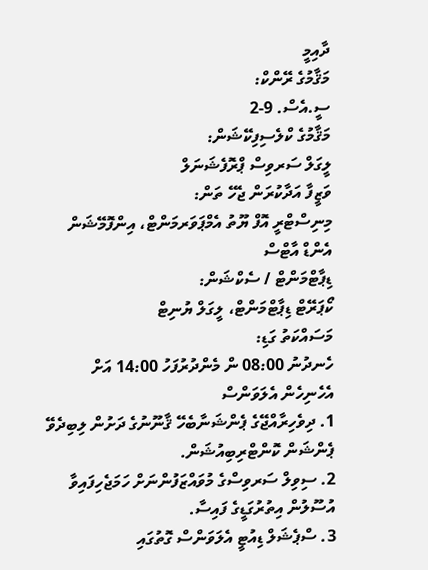ދާއިމީ
މަޤާމުގެ ރޭންކް:
ސީ.އެސް. 9-2
މަޤާމުގެ ކްލެސިފިކޭޝަން:
ލީގަލް ސަރވިސް ޕްރޮފެޝަނަލް
ވަޒީފާ އަދާކުރަން ޖެހޭ ތަން:
މިނިސްޓްރީ އޮފް ޔޫތު އެމްޕަވަރމަންޓް، އިންފޮމޭޝަން އެންޑް އާޓްސް
ޑިޕާޓްމަންޓް / ސެކްޝަން:
ކޯޕަރޭޓް ޑިޕާޓްމަންޓް، ލީގަލް ޔުނިޓް
މަސައްކަތު ގަޑި:
ހެނދުނު 08:00 ން މެންދުރުފަހު 14:00 އަށް
އެހެނިހެން އެލަވަންސް
1. ދިވެހިރާއްޖޭގެ ޕެންޝަނާބެހޭ ޤާނޫނުގެ ދަށުން ލިބިދެވޭ ޕެންޝަން ކޮންޓްރިބިއުޝަން.
2. ސިވިލް ސަރވިސްގެ މުވައްޒަފުންނަށް ހަމަޖެހިފައިވާ އުސޫލުން އިތުރުގަޑީގެ ފައިސާ.
3. ސްޕެޝަލް ޑިއުޓީ އެލަވަންސް ގޮތުގައި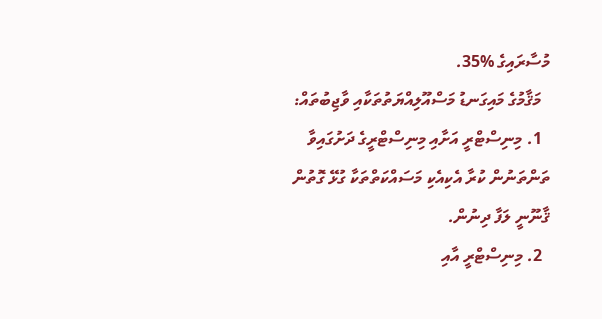މުސާރައިގެ %35.
  މަޤާމުގެ މައިގަނޑު މަސްއޫލިއްޔަތުތަކާއި ވާޖިބުތައް:
  1. މިނިސްޓްރީ އަށާއި މިނިސްޓްރީގެ ދަށުގައިވާ ތަންތަނުން ކުރާ އެކިއެކި މަސައްކަތްތަކާ ގުޅޭ ގޮތުން ޤާނޫނީ ލަފާ ދިނުން.
  2. މިނިސްޓްރީ އާއި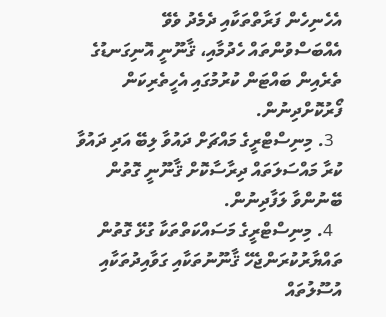އެހެނިހެން ފަރާތްތަކާއި ދެމެދު ވެވޭ އެއްބަސްވުންތައް ހެދުމާއި، ޤާނޫނީ އޮނިގަނޑުގެ ތެރެއިން ބައްޓަން ކުރުމުގައި އެހީތެރިކަން ފޯރުކޮށްދިނުން.
  3. މިނިސްޓްރީގެ މައްޗަށް ދައުވާ ލިބޭ އަދި ދައުވާ ކުރާ މައްސަލަތައް ދިރާސާކޮށް ޤާނޫނީ ގޮތުން ބޭނުންވާ ލަފާދިނުން.
  4. މިނިސްޓްރީގެ މަސައްކަތްތަކާ ގުޅޭ ގޮތުން ތައްޔާރުކުރަންޖެހޭ ޤާނޫނުތަކާއި ގަވާއިދުތަކާއި އުސޫލުތައް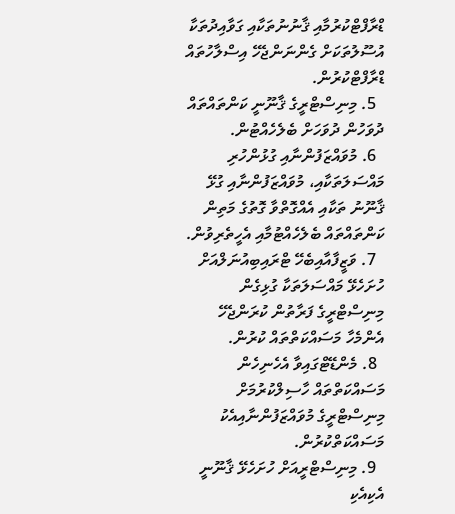ޑްރާފްޓްކުރުމާއި ޤާނުނުތަކާއި ގަވާއިދުތަކާ އުސޫލުތަކަށް ގެންނަންޖެހޭ އިސްލާހުތައް ޑްރާފްޓްކުރުން.
  5. މިނިސްޓްރީގެ ޤާނޫނީ ކަންތައްތައް ދުވަހުން ދުވަހަށް ބެލެހެއްޓުން.
  6. މުވައްޒަފުންނާއި ގުޅުންހުރި މައްސަލަތަކާއި، މުވައްޒަފުންނާއި ގުޅޭ ޤާނޫނު ތަކާއި އެއްގޮތްވާ ގޮތުގެ މަތިން ކަންތައްތައް ބެލެހެއްޓުމާއި އެހީތެރިވުން.
  7. ވަޒީފާއާއިބެހޭ ޓްރައިބިއުނަލްއަށް ހުށަހެޅޭ މައްސަލަތަކާ ގުޅިގެން މިނިސްޓްރީގެ ފަރާތުން ކުރަންޖެހޭ އެންމެހާ މަސައްކަތްތައް ކުރުން.
  8. މެންޑޭޓްގައިވާ އެހެނިހެން މަސައްކަތްތައް ހާސިލްކުރުމަށް މިނިސްޓްރީގެ މުވައްޒަފުންނާއިއެކު މަސައްކަތްކުރުން.
  9. މިނިސްޓްރީއަށް ހުށަހެޅޭ ޤާނޫނީ އެކިއެކި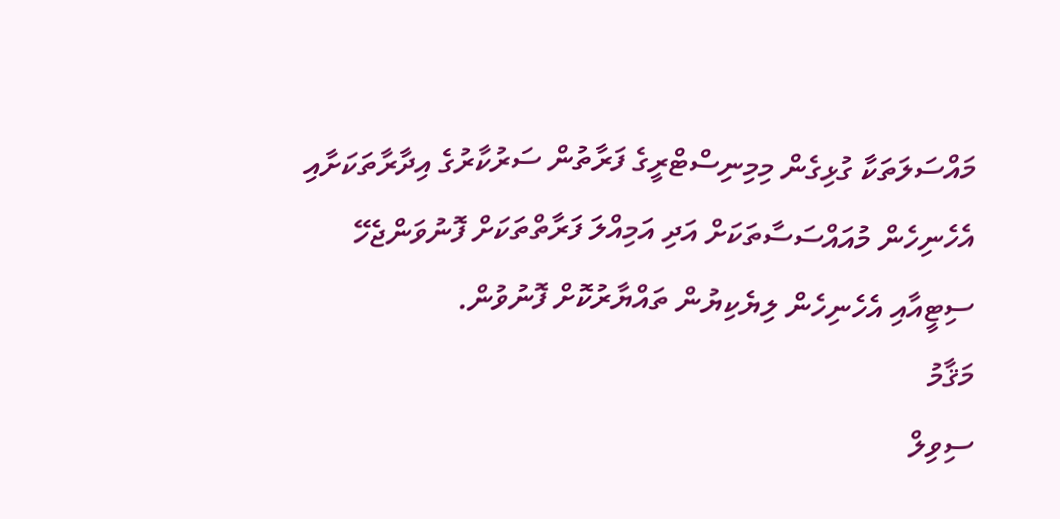މައްސަލަތަކާ ގުޅިގެން މިމިނިސްޓްރީގެ ފަރާތުން ސަރުކާރުގެ އިދާރާތަކަށާއި އެހެނިހެން މުއައްސަސާތަކަށް އަދި އަމިއްލަ ފަރާތްތަކަށް ފޮނުވަންޖެހޭ ސިޓީއާއި އެހެނިހެން ލިޔެކިޔުން ތައްޔާރުކޮށް ފޮނުވުން.
މަޤާމު
ސިވިލް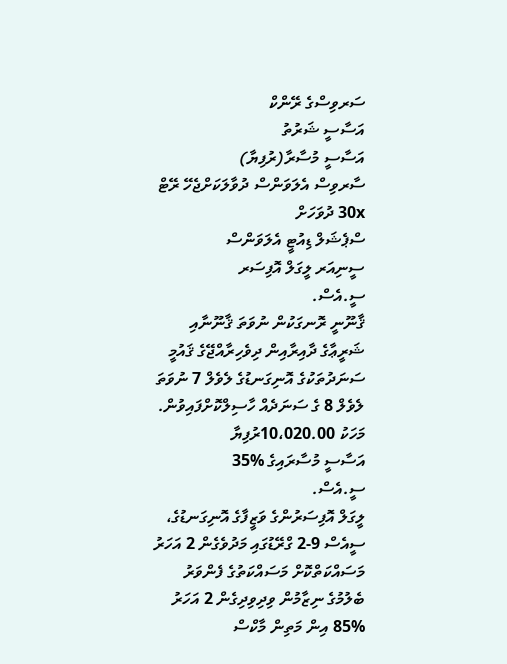ސަރވިސްގެ ރޭންކް
އަސާސީ ޝަރުތު
އަސާސީ މުސާރާ(ރުފިޔާ)
ސާރވިސް އެލަވަންސް ދުވާލަކަށްޖެހޭ ރޭޓް 30x ދުވަހަށް
ސްޕެޝަލް ޑިއުޓީ އެލަވަންސް
ސީނިއަރ ލީގަލް އޮފިސަރ
ސީ.އެސް.
ޤާނޫނީ ރޮނގަކުން ނުވަތަ ޤާނޫނާއި ޝަރީޢާގެ ދާއިރާއިން ދިވެހިރާއްޖޭގެ ޤައުމީ ސަނަދުތަކުގެ އޮނިގަނޑުގެ ލެވެލް 7 ނުވަތަ ލެވެލް 8 ގެ ސަނަދެއް ހާސިލްކޮށްފައިވުން.
މަހަކު 10،020.00ރުފިޔާ
އަސާސީ މުސާރައިގެ %35
ސީ.އެސް.
ލީގަލް އޮފިސަރުންގެ ވަޒީފާގެ އޮނިގަނޑުގެ، ސީއެސް 9-2 ގްރޭޑުގައި މަދުވެގެން 2 އަހަރު މަސައްކަތްކޮށް މަސައްކަތުގެ ފެންވަރު ބެލުމުގެ ނިޒާމުން ވިދިވިދިގެން 2 އަހަރު %85 އިން މަތިން މާކްސް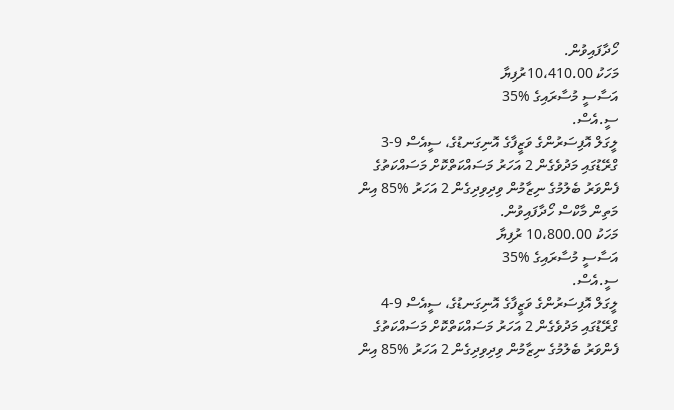ހޯދާފައިވުން.
މަހަކު 10،410.00ރުފިޔާ
އަސާސީ މުސާރައިގެ %35
ސީ.އެސް.
ލީގަލް އޮފިސަރުންގެ ވަޒީފާގެ އޮނިގަނޑުގެ، ސީއެސް 9-3 ގްރޭޑުގައި މަދުވެގެން 2 އަހަރު މަސައްކަތްކޮށް މަސައްކަތުގެ ފެންވަރު ބެލުމުގެ ނިޒާމުން ވިދިވިދިގެން 2 އަހަރު %85 އިން މަތިން މާކްސް ހޯދާފައިވުން.
މަހަކު 10،800.00 ރުފިޔާ
އަސާސީ މުސާރައިގެ %35
ސީ.އެސް.
ލީގަލް އޮފިސަރުންގެ ވަޒީފާގެ އޮނިގަނޑުގެ، ސީއެސް 9-4 ގްރޭޑުގައި މަދުވެގެން 2 އަހަރު މަސައްކަތްކޮށް މަސައްކަތުގެ ފެންވަރު ބެލުމުގެ ނިޒާމުން ވިދިވިދިގެން 2 އަހަރު %85 އިން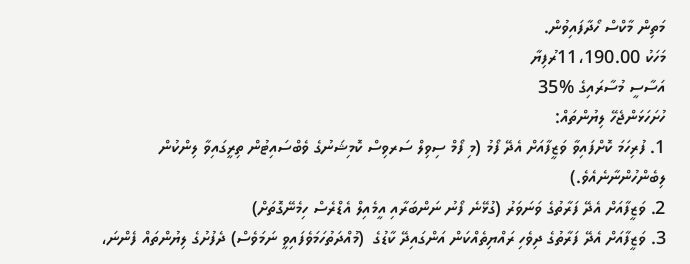މަތިން މާކްސް ހޯދާފައިވުން.
މަހަކު 11،190.00ރުފިޔާ
އަސާސީ މުސާރައިގެ %35
ހުށަހަޅަންޖެހޭ ލިޔުންތައް:
1. ފުރިހަމަ ކޮށްފައިވާ ވަޒީފާއަށް އެދޭ ފޯމު (މި ފޯމް ސިވިލް ސަރވިސް ކޮމިޝަނުގެ ވެބްސައިޓުން ތިރީގައިވާ ލިންކުން ލިބެންހުންނާނެއެވެ.)
2. ވަޒީފާއަށް އެދޭ ފަރާތުގެ ވަނަވަރު (ގުޅޭނެ ފޯނު ނަންބަރާއި އީމެއިލް އެޑްރެސް ހިމެނޭގޮތަށް)
3. ވަޒީފާއަށް އެދޭ ފަރާތުގެ ދިވެހި ރައްޔިތެއްކަން އަންގައިދޭ ކާޑުގެ  (މުއްދަތުހަމަވެފައިވީ ނަމަވެސް) ދެފުށުގެ ލިޔުންތައް ފެންނަ،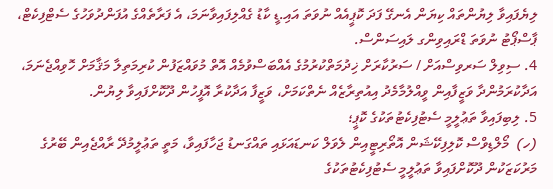ލިޔެފައިވާ ލިޔުންތައް ކިޔަން އެނގޭ ފަދަ ކޮޕީއެއް ނުވަތަ އައި.ޑީ ކާޑު ގެއްލިފައިވާނަމަ، އެ ފަރާތެއްގެ އުފަންދުވަހުގެ ސެޓްފިކެޓް، ޕާސްޕޯޓު ނުވަތަ ޑްރައިވިންގ ލައިސަންސް.
4. ސިވިލް ސަރވިސްއަށް / ސަރުކާރަށް ޚިދުމަތްކުރުމުގެ އެއްބަސްވުމެއް އޮތް މުވައްޒަފުން ކުރިމަތިލާ މަޤާމަށް ހޮވިއްޖެނަމަ، އަދާކުރަމުންދާ ވަޒީފާއިން ވީއްލުމާމެދު އިއުތިރާޒެއް ނެތްކަމަށް، ވަޒީފާ އަދާކުރާ އޮފީހުން ދޫކޮށްފައިވާ ލިޔުން.
5. ލިބިފައިވާ ތަޢުލީމީ ސެޓުފިކެޓުތަކުގެ ކޮޕީ؛
(ހ)  މޯލްޑިވްސް ކޮލިފިކޭޝަން އޮތޯރިޓީއިން ލެވަލް ކަނޑައަޅައި ތައްގަނޑު ޖަހާފައިވާ، މަތީ ތަޢުލީމުދޭ ރާއްޖެއިން ބޭރުގެ މަރުކަޒަކުން ދޫކޮށްފައިވާ ތަޢުލީމީ ސެޓުފިކެޓުތަކުގެ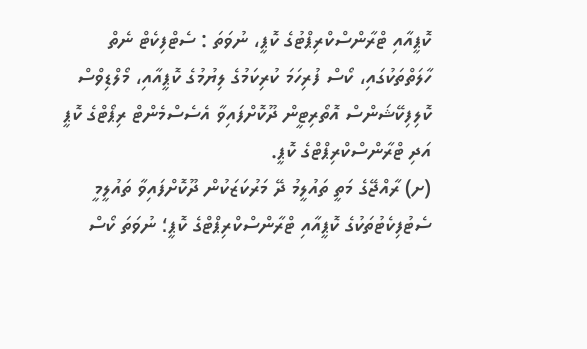ކޮޕީއާއި ޓްރާންސްކްރިޕްޓުގެ ކޮޕީ، ނުވަތަ : ސެޓްފިކެޓް ނެތް ހާލަތްތަކުގައި، ކޯސް ފުރިހަމަ ކުރިކަމުގެ ލިޔުމުގެ ކޮޕީއާއި، މޯލްޑިވްސް ކޮލިފިކޭޝަންސް އޮތޯރިޓީން ދޫކޮށްފައިވާ އެސެސްމެންޓް ރިޕޯޓްގެ ކޮޕީ އަދި ޓްރާންސްކްރިޕްޓްގެ ކޮޕީ.
(ށ) ރާއްޖޭގެ މަތީ ތައުލީމު ދޭ މަރުކަޒަކުން ދޫކޮށްފައިވާ ތައުލީމީ ސެޓުފިކެޓުތަކުގެ ކޮޕީއާއި ޓްރާންސްކްރިޕްޓްގެ ކޮޕީ؛ ނުވަތަ ކޯސް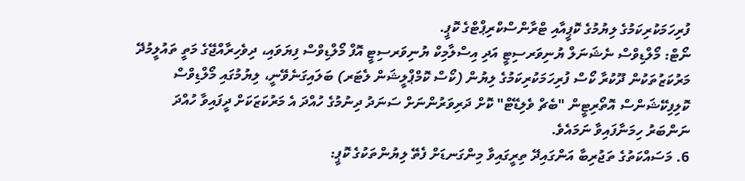ފުރިހަމަކުރިކަމުގެ ލިޔުމުގެ ކޮޕީއާއި ޓްރާންސްކްރިޕްޓްގެ ކޮޕީ.
ނޯޓް: މޯލްޑިވްސް ނެޝަނަލް ޔުނިވަރސިޓީ އަދި އިސްލާމިކް ޔުނިވަރސިޓީ އޮފް މޯލްޑިވްސް ފިޔަވައި، ދިވެހިރާއްޖޭގެ މަތީ ތައުލީމުދޭ މަރުކަޒުތަކުން ދޫކުރާ ކޯސް ފުރިހަމަކުރިކަމުގެ ލިޔުން (ކޯސް ކޮމްޕްލީޝަން ލެޓަރ) ބަލައިގަނެވޭނީ، ލިޔުމުގައި މޯލްޑިވްސް ކޮލިފިކޭޝަންސް އޮތޯރިޓީން "ބެޗް ވެލިޑޭޓް" ކޮށް ދަރިވަރުންނަށް ސަނަދު ދިނުމުގެ ހުއްދަ އެ މަރުކަޒަކަށް ދީފައިވާ ހުއްދަ ނަންބަރު ހިމަނާފައިވާ ނަމައެވެ.
6. މަސައްކަތުގެ ތަޖުރިބާ އަންގައިދޭ ތިރީގައިވާ މިންގަނޑަށް ފެތޭ ލިޔުންތަކުގެ ކޮޕީ: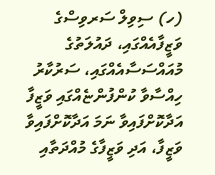(ހ) ސިވިލް ސަރވިސްގެ ވަޒީފާއެއްގައި، ދައުލަތުގެ މުއައްސަސާއެއްގައި، ސަރުކާރު ހިއްސާވާ ކުންފުންޏެއްގައި ވަޒީފާ އަދާކޮށްފައިވާ ނަމަ އަދާކޮށްފައިވާ ވަޒީފާ، އަދި ވަޒީފާގެ މުއްދަތާއި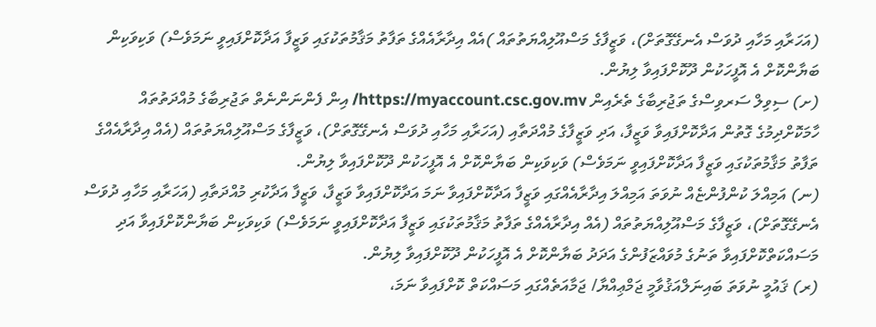(އަހަރާއި މަހާއި ދުވަސް އެނގޭގޮތަށް)، ވަޒީފާގެ މަސްއޫލިއްޔަތުތައް )އެއް އިދާރާއެއްގެ ތަފާތު މަޤާމުތަކުގައި ވަޒީފާ އަދާކޮށްފައިވީ ނަމަވެސް) ވަކިވަކިން ބަޔާންކޮށް އެ އޮފީހަކުން ދޫކޮށްފައިވާ ލިޔުން.
(ށ) ސިވިލް ސަރވިސްގެ ތަޖުރިބާގެ ތެރެއިން https://myaccount.csc.gov.mv/ އިން ފެންނަންނެތް ތަޖުރިބާގެ މުއްދަތުތައް ހާމަކޮށްދިމުގެ ގޮތުން އަދާކޮށްފައިވާ ވަޒީފާ، އަދި ވަޒީފާގެ މުއްދަތާއި (އަހަރާއި މަހާއި ދުވަސް އެނގޭގޮތަށް)، ވަޒީފާގެ މަސްއޫލިއްޔަތުތައް (އެއް އިދާރާއެއްގެ ތަފާތު މަޤާމުތަކުގައި ވަޒީފާ އަދާކޮށްފައިވީ ނަމަވެސް) ވަކިވަކިން ބަޔާންކޮށް އެ އޮފީހަކުން ދޫކޮށްފައިވާ ލިޔުން.
(ނ) އަމިއްލަ ކުންފުންޏެއް ނުވަތަ އަމިއްލަ އިދާރާއެއްގައި ވަޒީފާ އަދާކޮށްފައިވާ ނަމަ އަދާކޮށްފައިވާ ވަޒީފާ، ވަޒީފާ އަދާކުރި މުއްދަތާއި (އަހަރާއި މަހާއި ދުވަސް އެނގޭގޮތަށް)، ވަޒީފާގެ މަސްއޫލިއްޔަތުތައް (އެއް އިދާރާއެއްގެ ތަފާތު މަޤާމުތަކުގައި ވަޒީފާ އަދާކޮށްފައިވީ ނަމަވެސް) ވަކިވަކިން ބަޔާންކޮށްފައިވާ އަދި މަސައްކަތްކޮށްފައިވާ ތަނުގެ މުވައްޒަފުންގެ އަދަދު ބަޔާންކޮށް އެ އޮފީހަކުން ދޫކޮށްފައިވާ ލިޔުން.
(ރ) ޤައުމީ ނުވަތަ ބައިނަލްއަޤުވާމީ ޖަމްޢިއްޔާ/ ޖަމާއަތެއްގައި މަސައްކަތް ކޮށްފައިވާ ނަމަ،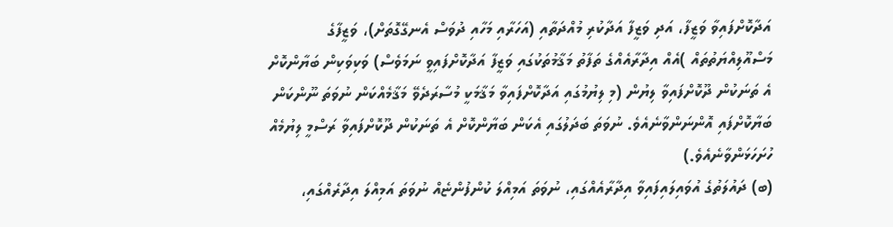އަދާކޮށްފައިވާ ވަޒީފާ، އަދި ވަޒީފާ އަދާކުރި މުއްދަތާއި (އަހަރާއި މަހާއި ދުވަސް އެނގޭގޮތަށް)، ވަޒީފާގެ މަސްއޫލިއްޔަތުތައް )އެއް އިދާރާއެއްގެ ތަފާތު މަޤާމުތަކުގައި ވަޒީފާ އަދާކޮށްފައިވީ ނަމަވެސް) ވަކިވަކިން ބަޔާންކޮށް އެ ތަނަކުން ދޫކޮށްފައިވާ ލިޔުން (މި ލިޔުމުގައި އަދާކޮށްފައިވާ މަޤާމަކީ މުސާރަދެވޭ މަޤާމެއްކަން ނުވަތަ ނޫންކަން ބަޔާކޮށްފައި އޮންނަންވާނެއެވެ. ނުވަތަ ބަދަލުގައި އެކަން ބަޔާންކޮށް އެ ތަނަކުން ދޫކޮށްފައިވާ ރަސްމީ ލިޔުމެއް ހުށަހަޅަންވާނެއެވެ.)
(ބ) ދައުލަތުގެ އުވައިލައިފައިވާ އިދާރާއެއްގައި، ނުވަތަ އަމިއްލަ ކުންފުންޏެއް ނުވަތަ އަމިއްލަ އިދާރެއްގައި،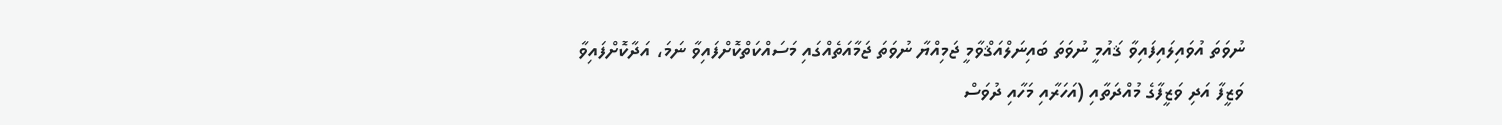ނުވަތަ އުވައިލައިފައިވާ ޤައުމީ ނުވަތަ ބައިނަލްއަޤްވާމީ ޖަމިއްޔާ ނުވަތަ ޖަމާއަތެއްގައި މަސައްކަތްކޮށްފައިވާ ނަމަ، އަދާކޮށްފައިވާ ވަޒީފާ އަދި ވަޒީފާގެ މުއްދަތާއި (އަހަރާއި މަހާއި ދުވަސް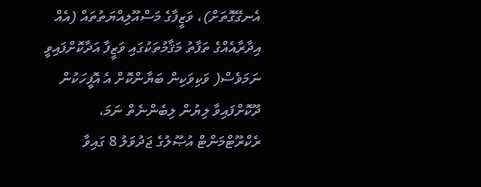އެނގޭގޮތަށް)، ވަޒީފާގެ މަސްއޫލިއްޔަތުތައް (އެއް އިދާރާއެއްގެ ތަފާތު މަޤާމުތަކުގައި ވަޒީފާ އަދާކޮށްފައިވީ ނަމަވެސް( ވަކިވަކިން ބަޔާންކޮށް އެ އޮފީހަކުން ދޫކޮށްފައިވާ ލިޔުން ލިބެންނެތް ނަމަ، ރެކްރޫޓްމަންޓް އުޞޫލުގެ ޖަދުވަލު 8 ގައިވާ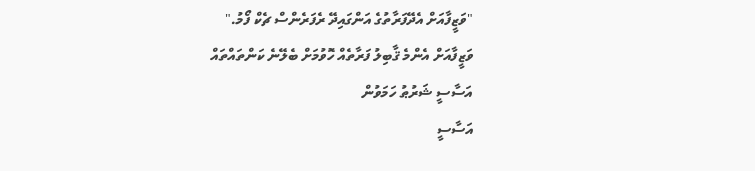"ވަޒީފާއަށް އެދޭފަރާތުގެ އަންގައިދޭ ރެފަރެންސް ޗެކް ފޯމު."
ވަޒީފާއަށް އެންމެ ޤާބިލު ފަރާތެއް ހޮވުމަށް ބެލޭނެ ކަންތައްތައް
އަސާސީ ޝަރުޠު ހަމަވުން
އަސާސީ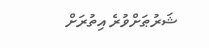ޝަރުޠަށްވުރެ އިތުރަށް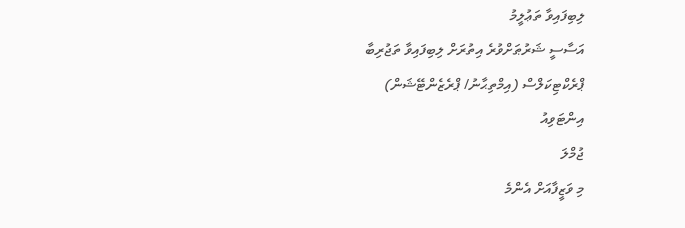ލިބިފައިވާ ތަޢުލީމު
އަސާސީ ޝަރުޠަށްވުރެ އިތުރަށް ލިބިފައިވާ ތަޖުރިބާ
ޕްރެކްޓިކަލްސް (އިމްތިޙާނު/ ޕްރެޒެންޓޭޝަން)
އިންޓަވިއު
ޖުމްލަ
މި ވަޒީފާއަށް އެންމެ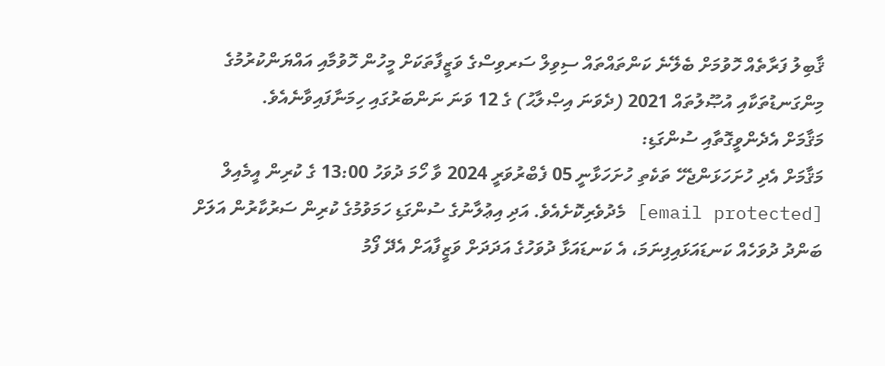ޤާބިލު ފަރާތެއް ހޮވުމަށް ބެލޭނެ ކަންތައްތައް ސިވިލް ސަރވިސްގެ ވަޒީފާތަކަށް މީހުން ހޮވުމާއި އައްޔަންކުރުމުގެ މިންގަނޑުތަކާއި އުޞޫލުތައް 2021 (ދެވަނަ އިޞްލާޙު) ގެ 12 ވަނަ ނަންބަރުގައި ހިމަނާފައިވާނެއެވެ.
މަޤާމަށް އެދެންވީގޮތާއި ސުންގަޑި:
މަޤާމަށް އެދި ހުށަހަޅަންޖެހޭ ތަކެތި ހުށަހަޅާނީ 05 ފެބްރުވަރީ 2024 ވާ ހޯމަ ދުވަހު 13:00 ގެ ކުރިން އީމެއިލް [email protected] މެދުވެރިކޮށެއެވެ. އަދި އިޢުލާނުގެ ސުންގަޑި ހަމަވުމުގެ ކުރިން ސަރުކާރުން އަލަށް ބަންދު ދުވަހެއް ކަނޑައަޅައިފިނަމަ، އެ ކަނޑައަޅާ ދުވަހުގެ އަދަދަށް ވަޒީފާއަށް އެދޭ ފޯމު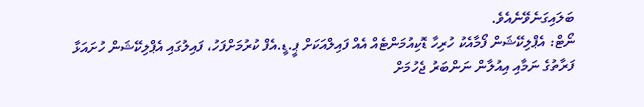ބަލައިގަނެވޭނެއެވެ.
ނޯޓް: އެޕްލިކޭޝަން ފޯމާއެކު ހުރިހާ ޑޮކިއުމަންޓެއް އެއް ފައިލްއަކަށް ޕީ.ޑީ.އެފް ކުރުމަށްފަހު، ފައިލުގައި އެޕްލިކޭޝަން ހުށައަޅާ ފަރާތުގެ ނަމާއި އިއުލާން ނަންބަރު ޖެހުމަށް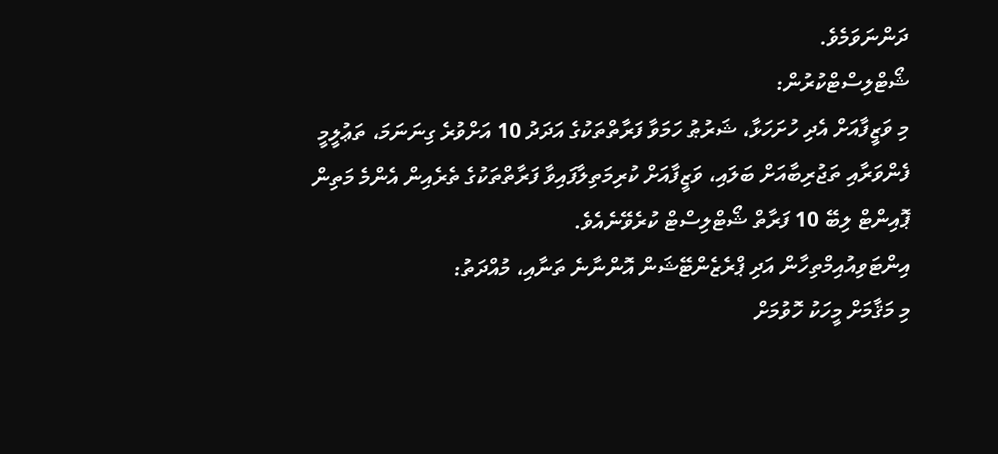ދަންނަވަމެވެ.
ޝޯޓްލިސްޓްކުރުން:
މި ވަޒީފާއަށް އެދި ހުށަހަޅާ، ޝަރުޠު ހަމަވާ ފަރާތްތަކުގެ އަދަދު 10 އަށްވުރެ ގިނަނަމަ، ތަޢުލީމީ ފެންވަރާއި ތަޖުރިބާއަށް ބަލައި، ވަޒީފާއަށް ކުރިމަތިލާފައިވާ ފަރާތްތަކުގެ ތެރެއިން އެންމެ މަތިން ޕޮއިންޓް ލިބޭ 10 ފަރާތް ޝޯޓްލިސްޓް ކުރެވޭނެއެވެ.
އިންޓަވިއުއިމްތިހާން އަދި ޕްރެޒެންޓޭޝަން އޮންނާނެ ތަނާއި، މުއްދަތު:
މި މަޤާމަށް މީހަކު ހޮވުމަށް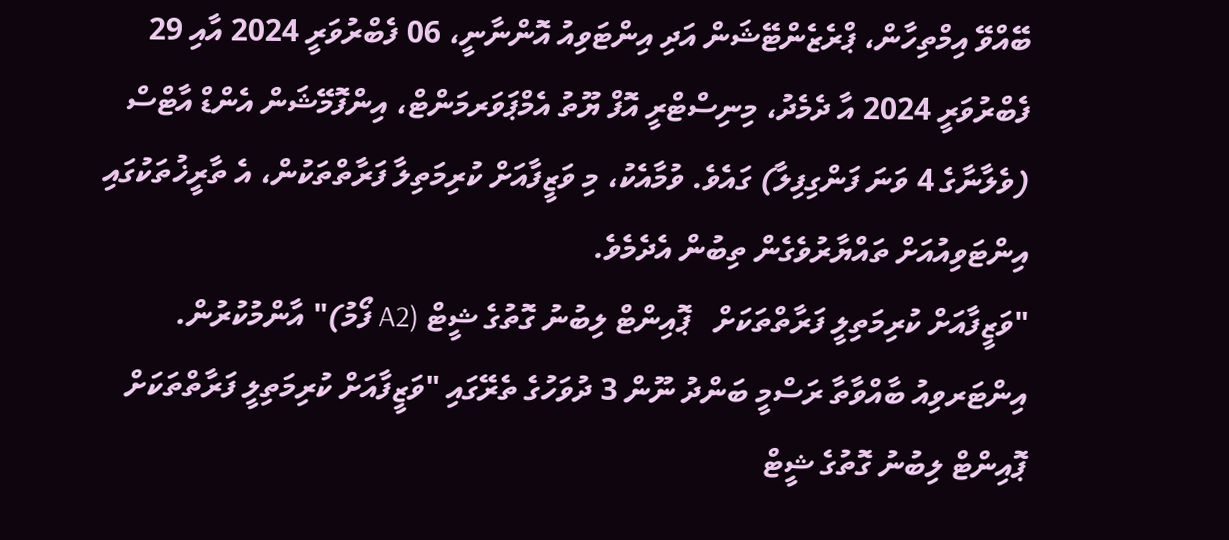ބޭއްވޭ އިމްތިހާން، ޕްރެޒެންޓޭޝަން އަދި އިންޓަވިއު އޮންނާނީ، 06 ފެބްރުވަރީ 2024 އާއި 29 ފެބްރުވަރީ 2024 އާ ދެމެދު، މިނިސްޓްރީ އޮފް ޔޫތު އެމްޕަވަރމަންޓް، އިންފޮމޭޝަން އެންޑް އާޓްސް (ވެލާނާގެ 4 ވަނަ ފަންގިފިލާ) ގައެވެ. ވުމާއެކު، މި ވަޒީފާއަށް ކުރިމަތިލާ ފަރާތްތަކުން، އެ ތާރީޚުތަކުގައި އިންޓަވިއުއަށް ތައްޔާރުވެގެން ތިބުން އެދެމެވެ.
"ވަޒީފާއަށް ކުރިމަތިލީ ފަރާތްތަކަށް   ޕޮއިންޓް ލިބުނު ގޮތުގެ ޝީޓް (A2 ފޯމު)" އާންމުކުރުން.
އިންޓަރވިއު ބާއްވާތާ ރަސްމީ ބަންދު ނޫން 3 ދުވަހުގެ ތެރޭގައި "ވަޒީފާއަށް ކުރިމަތިލީ ފަރާތްތަކަށް ޕޮއިންޓް ލިބުނު ގޮތުގެ ޝީޓް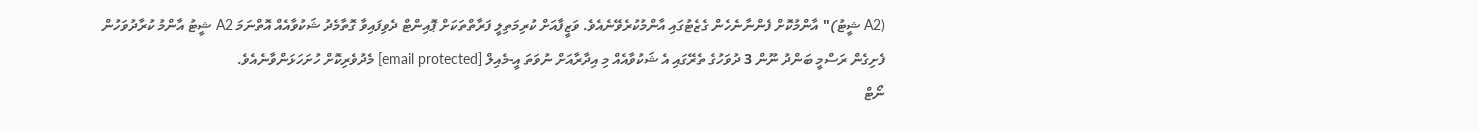(A2 ޝީޓު)" އާންމުކޮށް ފެންނާނެހެން ގެޒެޓުގައި އާންމުކުރެވޭނެއެވެ. ވަޒީފާއަށް ކުރިމަތިލީ ފަރާތްތަކަށް ޕޮއިންޓް ދެވިފައިވާ ގޮތާމެދު ޝަކުވާއެއް އޮތްނަމަ A2 ޝީޓު އާންމު ކުރާދުވަހުން ފެށިގެން ރަސްމީ ބަންދު ނޫން 3 ދުވަހުގެ ތެރޭގައި އެ ޝަކުވާއެއް މި އިދާރާއަށް ނުވަތަ އީ-މެއިލް [email protected] މެދުވެރިކޮށް ހުށަހަޅަންވާނެއެވެ.
ނޯޓް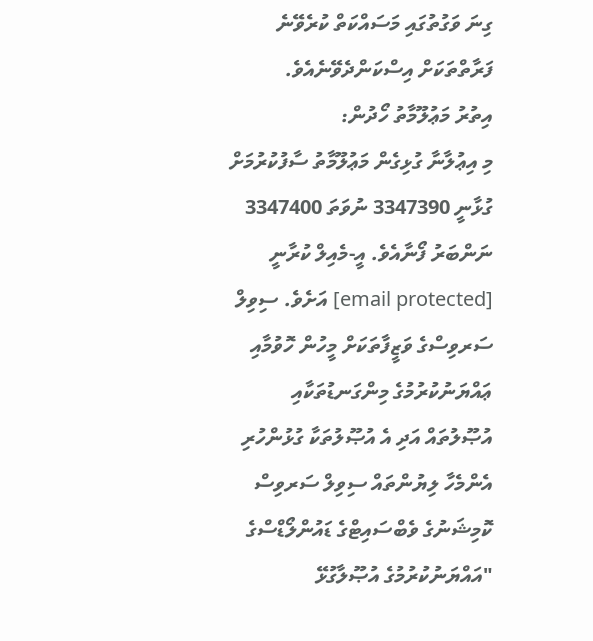ގިނަ ވަގުތުގައި މަސައްކަތް ކުރެވޭނެ ފަރާތްތަކަށް އިސްކަންދެވޭނެއެވެ.
އިތުރު މަޢުލޫމާތު ހޯދުން:
މި އިޢުލާނާ ގުޅިގެން މަޢުލޫމާތު ސާފުކުރުމަށް ގުޅާނީ 3347390 ނުވަތަ 3347400 ނަންބަރު ފޯނާއެވެ. އީ-މެއިލް ކުރާނީ [email protected] އަށެވެ. ސިވިލް ސަރވިސްގެ ވަޒީފާތަކަށް މީހުން ހޮވުމާއި ޢައްޔަނުކުރުމުގެ މިންގަނޑުތަކާއި އުޞޫލުތައް އަދި އެ އުޞޫލުތަކާ ގުޅުންހުރި އެންމެހާ ލިޔުންތައް ސިވިލް ސަރވިސް ކޮމިޝަނުގެ ވެބްސައިޓްގެ ޑައުންލޯޑްސްގެ "އައްޔަނުކުރުމުގެ އުޞޫލާގުޅޭ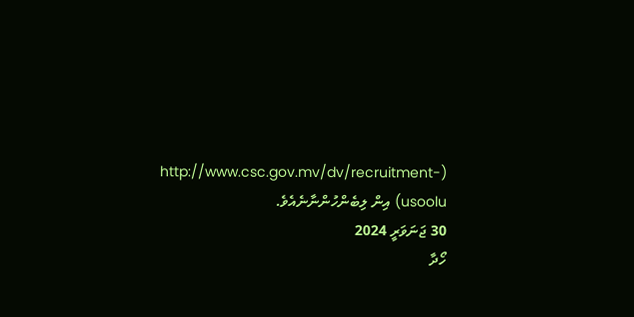(http://www.csc.gov.mv/dv/recruitment-usoolu) އިން ލިބެންހުންނާނެއެވެ.
30 ޖަނަވަރީ 2024
ހޯދާ